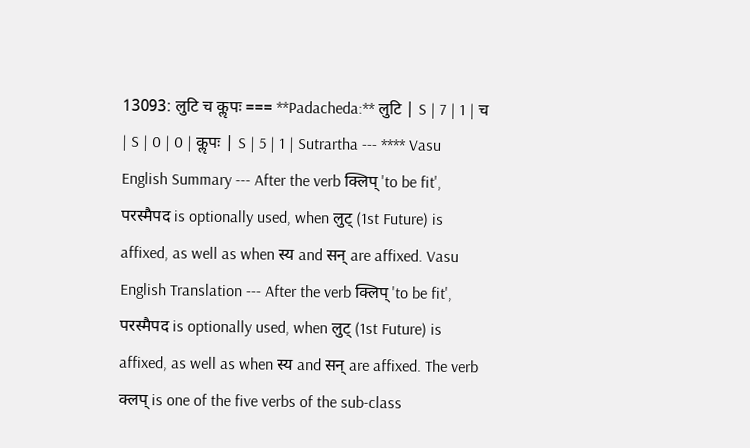13093: लुटि च कॢपः === **Padacheda:** लुटि | S | 7 | 1 | च | S | 0 | 0 | कॢपः | S | 5 | 1 | Sutrartha --- **** Vasu English Summary --- After the verb क्लिप् 'to be fit', परस्मैपद is optionally used, when लुट् (1st Future) is affixed, as well as when स्य and सन् are affixed. Vasu English Translation --- After the verb क्लिप् 'to be fit', परस्मैपद is optionally used, when लुट् (1st Future) is affixed, as well as when स्य and सन् are affixed. The verb क्लप् is one of the five verbs of the sub-class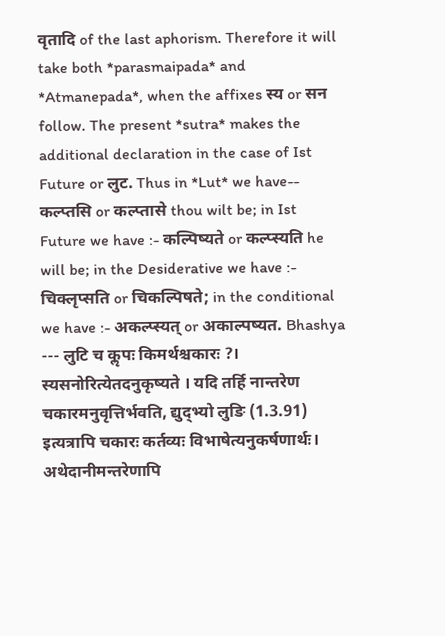वृतादि of the last aphorism. Therefore it will take both *parasmaipada* and *Atmanepada*, when the affixes स्य or सन follow. The present *sutra* makes the additional declaration in the case of Ist Future or लुट. Thus in *Lut* we have-- कल्प्तसि or कल्प्तासे thou wilt be; in Ist Future we have :- कल्पिष्यते or कल्प्स्यति he will be; in the Desiderative we have :- चिक्लृप्सति or चिकल्पिषते; in the conditional we have :- अकल्प्स्यत् or अकाल्पष्यत. Bhashya --- लुटि च कॢपः किमर्थश्चकारः ?। स्यसनोरित्येतदनुकृष्यते । यदि तर्हि नान्तरेण चकारमनुवृत्तिर्भवति, द्युद्भ्यो लुङि (1.3.91) इत्यत्रापि चकारः कर्तव्यः विभाषेत्यनुकर्षणार्थः। अथेदानीमन्तरेणापि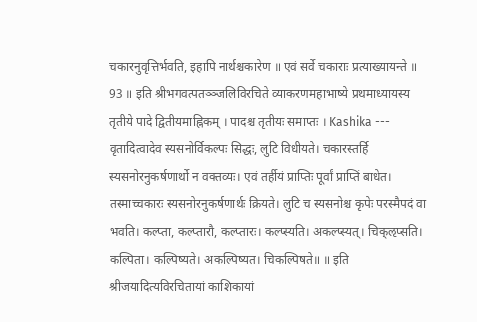चकारनुवृत्तिर्भवति, इहापि नार्थश्चकारेण ॥ एवं सर्वे चकाराः प्रत्याख्यायन्ते ॥ 93 ॥ इति श्रीभगवत्पतञ्ञ्जलिविरचिते व्याकरणमहाभाष्ये प्रथमाध्यायस्य तृतीये पादे द्वितीयमाह्निकम् । पादश्च तृतीयः समाप्तः । Kashika --- वृतादित्वादेव स्यसनोर्विकल्पः सिद्धः, लुटि विधीयते। चकारस्तर्हि स्यसनोरनुकर्षणार्थो न वक्तव्यः। एवं तर्हीयं प्राप्तिः पूर्वां प्राप्तिं बाधेत। तस्माच्चकारः स्यसनोरनुकर्षणार्थः क्रियते। लुटि च स्यसनोश्च कृपेः परस्मैपदं वा भवति। कल्प्ता, कल्प्तारौ, कल्प्तारः। कल्प्स्यति। अकल्प्स्यत्। चिक्ऌप्सति। कल्पिता। कल्पिष्यते। अकल्पिष्यत। चिकल्पिषते॥ ॥ इति श्रीजयादित्यविरचितायां काशिकायां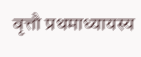वृत्तौ प्रथमाध्यायस्य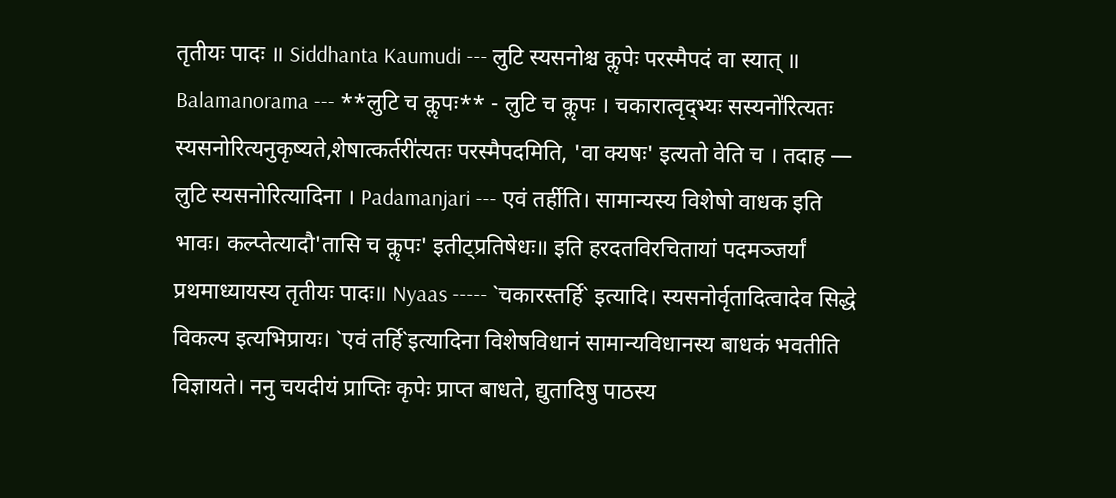तृतीयः पादः ॥ Siddhanta Kaumudi --- लुटि स्यसनोश्च कॢपेः परस्मैपदं वा स्यात् ॥ Balamanorama --- **लुटि च कॢपः** - लुटि च कॢपः । चकारात्वृद्भ्यः सस्यनो॑रित्यतः स्यसनोरित्यनुकृष्यते,शेषात्कर्तरी॑त्यतः परस्मैपदमिति, 'वा क्यषः' इत्यतो वेति च । तदाह — लुटि स्यसनोरित्यादिना । Padamanjari --- एवं तर्हीति। सामान्यस्य विशेषो वाधक इति भावः। कल्प्तेत्यादौ'तासि च कॢपः' इतीट्प्रतिषेधः॥ इति हरदतविरचितायां पदमञ्जर्यां प्रथमाध्यायस्य तृतीयः पादः॥ Nyaas ----- `चकारस्तर्हि` इत्यादि। स्यसनोर्वृतादित्वादेव सिद्धे विकल्प इत्यभिप्रायः। `एवं तर्हि`इत्यादिना विशेषविधानं सामान्यविधानस्य बाधकं भवतीति विज्ञायते। ननु चयदीयं प्राप्तिः कृपेः प्राप्त बाधते, द्युतादिषु पाठस्य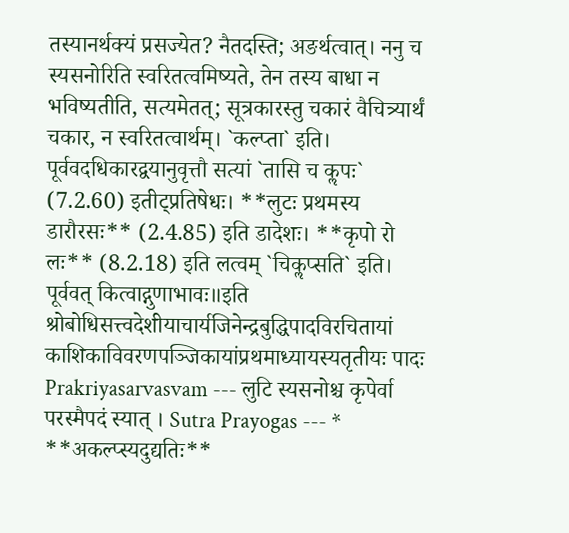तस्यानर्थक्यं प्रसज्येत? नैतदस्ति; अङर्थत्वात्। ननु च स्यसनोरिति स्वरितत्वमिष्यते, तेन तस्य बाधा न भविष्यतीति, सत्यमेतत्; सूत्रकारस्तु चकारं वैचित्र्यार्थं चकार, न स्वरितत्वार्थम्। `कल्प्ता` इति। पूर्ववदधिकारद्वयानुवृत्तौ सत्यां `तासि च कॢपः` (7.2.60) इतीट्प्रतिषेधः। **लुटः प्रथमस्य डारौरसः** (2.4.85) इति डादेशः। **कृपो रो लः** (8.2.18) इति लत्वम् `चिकॢप्सति` इति। पूर्ववत् कित्वाद्गुणाभावः॥इति श्रोबोधिसत्त्वदेशीयाचार्यजिनेन्द्रबुद्धिपादविरचितायां काशिकाविवरणपञ्जिकायांप्रथमाध्यायस्यतृतीयः पादः Prakriyasarvasvam --- लुटि स्यसनोश्च कृपेर्वा परस्मैपदं स्यात् । Sutra Prayogas --- * **अकल्प्स्यदुद्यतिः**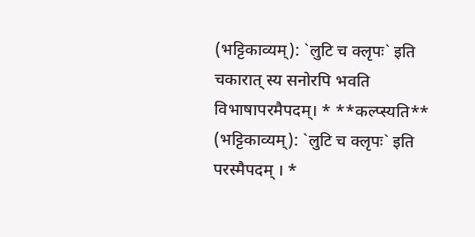(भट्टिकाव्यम्): `लुटि च क्लृपः` इति चकारात् स्य सनोरपि भवति विभाषापरमैपदम्। * **कल्प्स्यति** (भट्टिकाव्यम्): `लुटि च क्लृपः` इति परस्मैपदम् । *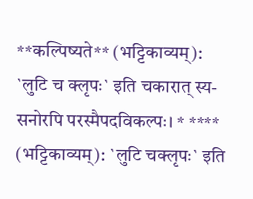**कल्पिष्यते** (भट्टिकाव्यम्): `लुटि च क्लृपः` इति चकारात् स्य- सनोरपि परस्मैपदविकल्पः। * **** (भट्टिकाव्यम्): `लुटि चक्लृपः` इति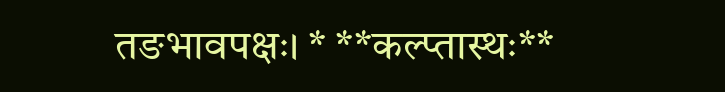तङभावपक्षः। * **कल्प्तास्थः**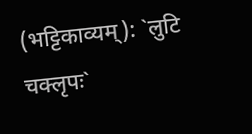(भट्टिकाव्यम्): `लुटि चक्लृपः`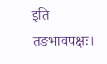इति तङभावपक्षः।